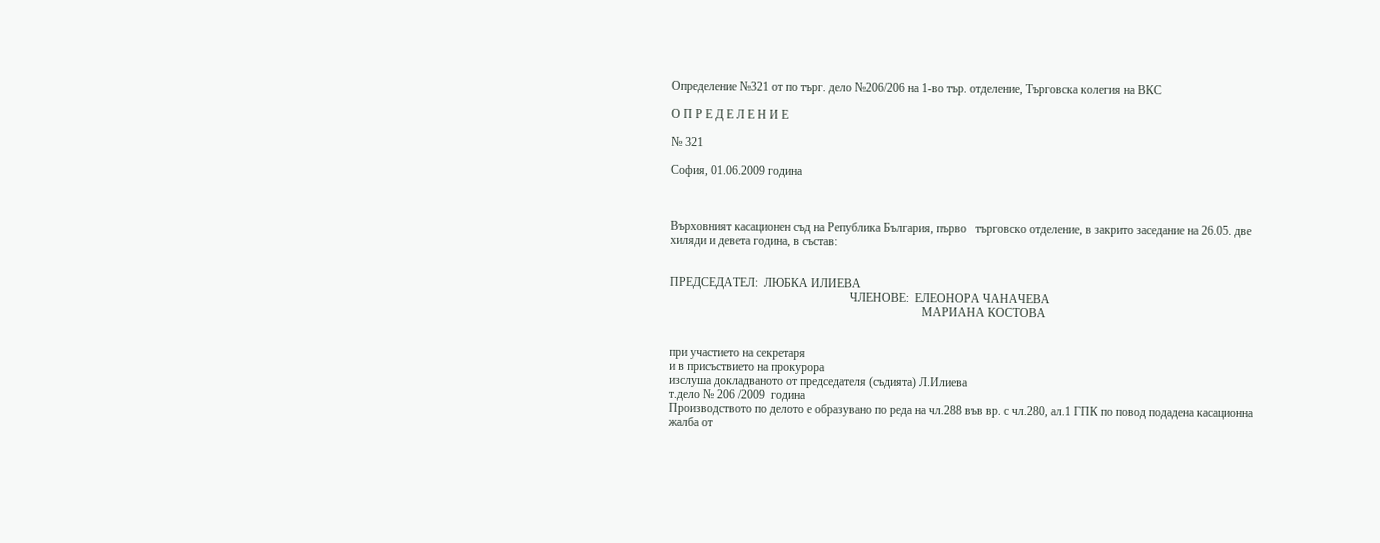Определение №321 от по търг. дело №206/206 на 1-во тър. отделение, Търговска колегия на ВКС

О П Р Е Д Е Л Е Н И Е

№ 321

София, 01.06.2009 година



Върховният касационен съд на Република България, първо   търговско отделение, в закрито заседание на 26.05. две хиляди и девета година, в състав:


ПРЕДСЕДАТЕЛ:  ЛЮБКА ИЛИЕВА
                                                            ЧЛЕНОВЕ:  ЕЛЕОНОРА ЧАНАЧЕВА
                                                                                    МАРИАНА КОСТОВА


при участието на секретаря
и в присъствието на прокурора
изслуша докладваното от председателя (съдията) Л.Илиева
т.дело № 206 /2009  година
Производството по делото е образувано по реда на чл.288 във вр. с чл.280, ал.1 ГПК по повод подадена касационна жалба от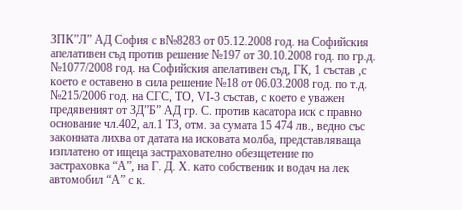ЗПК”Л” АД София с в№8283 от 05.12.2008 год. на Софийския апелативен съд против решение №197 от 30.10.2008 год. по гр.д. №1077/2008 год. на Софийския апелативен съд, ГК, 1 състав ,с което е оставено в сила решение №18 от 06.03.2008 год. по т.д. №215/2006 год. на СГС, ТО, VІ-3 състав, с което е уважен предявеният от ЗД”Б” АД гр. С. против касатора иск с правно основание чл.402, ал.1 ТЗ, отм. за сумата 15 474 лв., ведно със законната лихва от датата на исковата молба, представляваща изплатено от ищеца застрахователно обезщетение по застраховка “А”, на Г. Д. Х. като собственик и водач на лек автомобил “А” с к.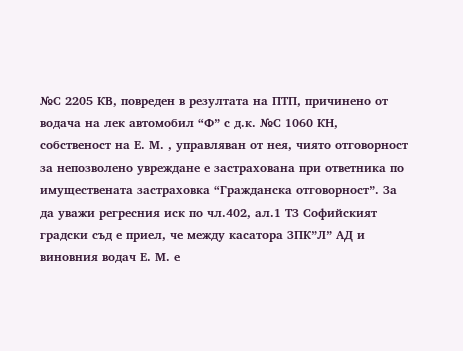№С 2205 КВ, повреден в резултата на ПТП, причинено от водача на лек автомобил “Ф” с д.к. №С 1060 КН, собственост на Е. М. , управляван от нея, чиято отговорност за непозволено увреждане е застрахована при ответника по имуществената застраховка “Гражданска отговорност”. За да уважи регресния иск по чл.402, ал.1 ТЗ Софийският градски съд е приел, че между касатора ЗПК”Л” АД и виновния водач Е. М. е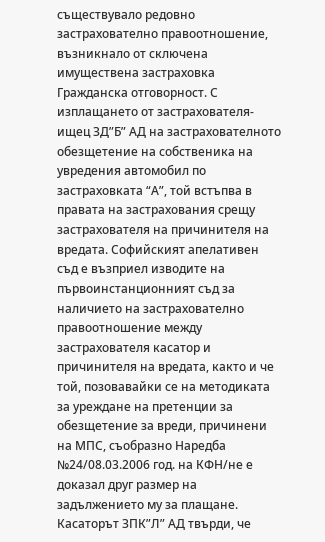съществувало редовно застрахователно правоотношение, възникнало от сключена имуществена застраховка Гражданска отговорност. С изплащането от застрахователя- ищец ЗД”Б” АД на застрахователното обезщетение на собственика на увредения автомобил по застраховката “А”, той встъпва в правата на застрахования срещу застрахователя на причинителя на вредата. Софийският апелативен съд е възприел изводите на първоинстанционният съд за наличието на застрахователно правоотношение между застрахователя касатор и причинителя на вредата, както и че той, позовавайки се на методиката за уреждане на претенции за обезщетение за вреди, причинени на МПС, съобразно Наредба №24/08.03.2006 год. на КФН/не е доказал друг размер на задължението му за плащане.
Касаторът ЗПК”Л” АД твърди, че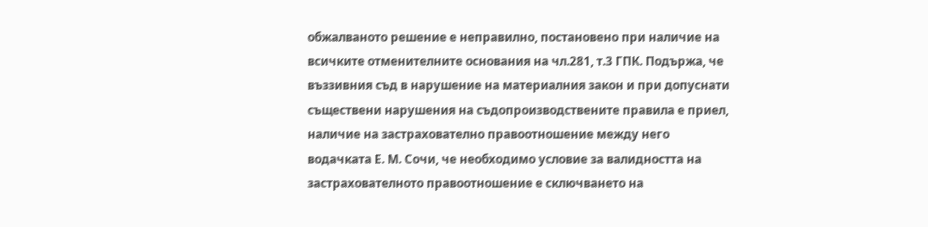обжалваното решение е неправилно, постановено при наличие на всичките отменителните основания на чл.281, т.3 ГПК. Подържа, че въззивния съд в нарушение на материалния закон и при допуснати съществени нарушения на съдопроизводствените правила е приел, наличие на застрахователно правоотношение между него водачката Е. М. Сочи, че необходимо условие за валидността на застрахователното правоотношение е сключването на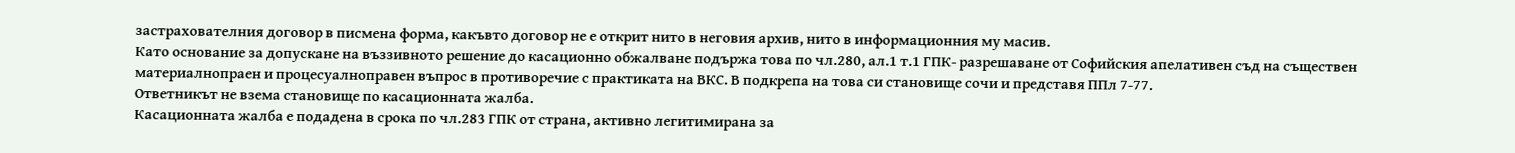застрахователния договор в писмена форма, какъвто договор не е открит нито в неговия архив, нито в информационния му масив.
Като основание за допускане на въззивното решение до касационно обжалване подържа това по чл.280, ал.1 т.1 ГПК- разрешаване от Софийския апелативен съд на съществен материалнопраен и процесуалноправен въпрос в противоречие с практиката на ВКС. В подкрепа на това си становище сочи и представя ППл 7-77.
Ответникът не взема становище по касационната жалба.
Касационната жалба е подадена в срока по чл.283 ГПК от страна, активно легитимирана за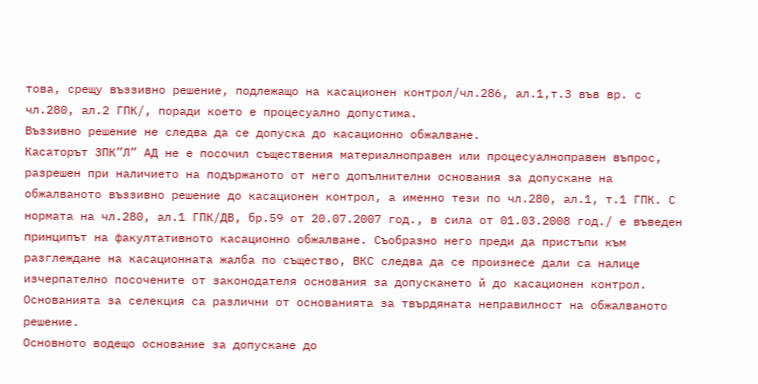това, срещу въззивно решение, подлежащо на касационен контрол/чл.286, ал.1,т.3 във вр. с чл.280, ал.2 ГПК/, поради което е процесуално допустима.
Въззивно решение не следва да се допуска до касационно обжалване.
Касаторът ЗПК”Л” АД не е посочил съществения материалноправен или процесуалноправен въпрос, разрешен при наличието на подържаното от него допълнителни основания за допускане на обжалваното въззивно решение до касационен контрол, а именно тези по чл.280, ал.1, т.1 ГПК. С нормата на чл.280, ал.1 ГПК/ДВ, бр.59 от 20.07.2007 год., в сила от 01.03.2008 год./ е въведен принципът на факултативното касационно обжалване. Съобразно него преди да пристъпи към разглеждане на касационната жалба по същество, ВКС следва да се произнесе дали са налице изчерпателно посочените от законодателя основания за допускането й до касационен контрол. Основанията за селекция са различни от основанията за твърдяната неправилност на обжалваното решение.
Основното водещо основание за допускане до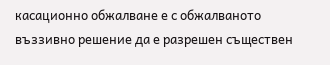касационно обжалване е с обжалваното въззивно решение да е разрешен съществен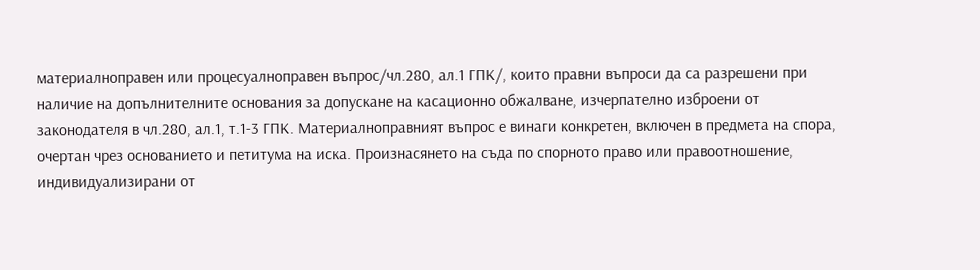материалноправен или процесуалноправен въпрос/чл.280, ал.1 ГПК/, които правни въпроси да са разрешени при наличие на допълнителните основания за допускане на касационно обжалване, изчерпателно изброени от законодателя в чл.280, ал.1, т.1-3 ГПК. Материалноправният въпрос е винаги конкретен, включен в предмета на спора, очертан чрез основанието и петитума на иска. Произнасянето на съда по спорното право или правоотношение, индивидуализирани от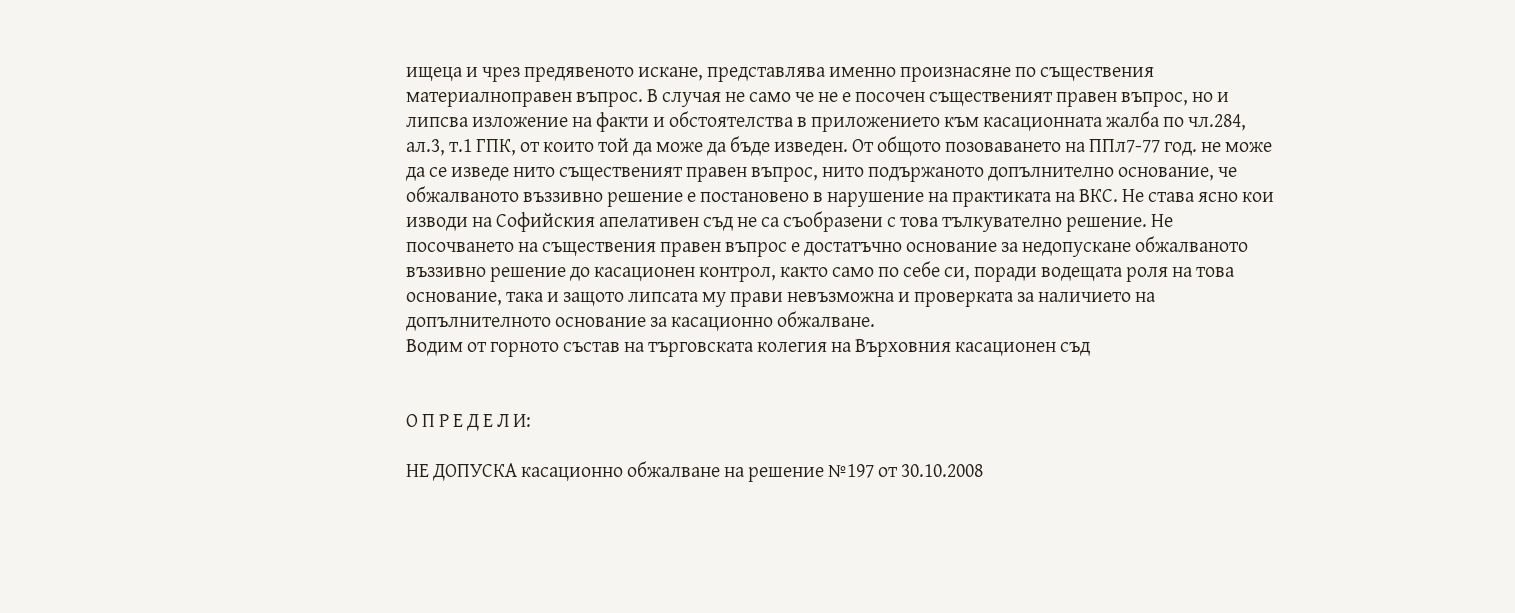ищеца и чрез предявеното искане, представлява именно произнасяне по съществения материалноправен въпрос. В случая не само че не е посочен същественият правен въпрос, но и липсва изложение на факти и обстоятелства в приложението към касационната жалба по чл.284, ал.3, т.1 ГПК, от които той да може да бъде изведен. От общото позоваването на ППл7-77 год. не може да се изведе нито същественият правен въпрос, нито подържаното допълнително основание, че обжалваното въззивно решение е постановено в нарушение на практиката на ВКС. Не става ясно кои изводи на Софийския апелативен съд не са съобразени с това тълкувателно решение. Не посочването на съществения правен въпрос е достатъчно основание за недопускане обжалваното въззивно решение до касационен контрол, както само по себе си, поради водещата роля на това основание, така и защото липсата му прави невъзможна и проверката за наличието на допълнителното основание за касационно обжалване.
Водим от горното състав на търговската колегия на Върховния касационен съд


О П Р Е Д Е Л И:

НЕ ДOПУСКА касационно обжалване на решение №197 от 30.10.2008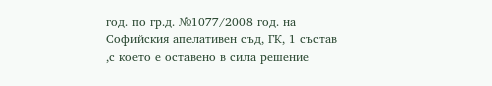год. по гр.д. №1077/2008 год. на Софийския апелативен съд, ГК, 1 състав ,с което е оставено в сила решение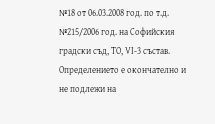№18 от 06.03.2008 год. по т.д. №215/2006 год. на Софийския градски съд, ТО, VІ-3 състав.
Определението е окончателно и не подлежи на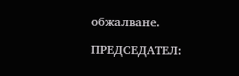обжалване.

ПРЕДСЕДАТЕЛ: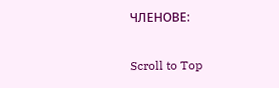ЧЛЕНОВЕ:

Scroll to Top